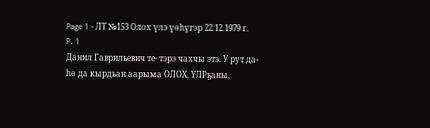Page 1 - ЛТ №153 Олох үлэ үөһүгэр 22.12.1979 г.
P. 1
Данил Гаврильевич те- тэрэ чахчы этэ. У рут да-
һө да кырдьан аарыма ОЛОХ, ҮЛРҕаны,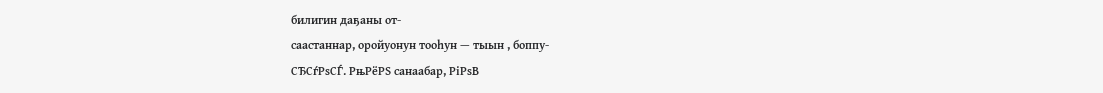билигин даҕаны от-
саастаннар, оройуонун тооһун — тыын , боппу-
СЂСѓРѕСЃ. РњРёРЅ санаабар, РіРѕВ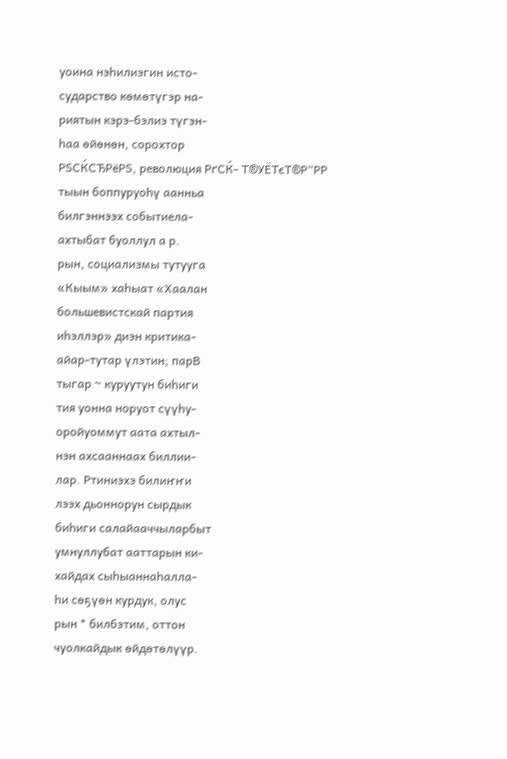уоина нэһилиэгин исто-
сударство көмөтүгэр на-
риятын кэрэ-бэлиэ түгэн-
һаа өйөнөн, сорохтор
РЅСЌСЂРёРЅ, революция РґСЌ- Т®УЁТєТ®Р“РР
тыын боппуруоһү аанньа
билгэннээх событиела-
ахтыбат буоллул а р.
рын, социализмы тутууга
«Кыым» хаһыат «Хаалан
большевистскай партия
иһэллэр» диэн критика-
айар-тутар үлэтин; парВ
тыгар ~ куруутун биһиги
тия уонна норуот сүүһу-
оройуоммут аата ахтыл-
нэн ахсааннаах биллии-
лар. Ртиниэхэ билиҥҥи
лээх дьоннорун сырдык
биһиги салайааччыларбыт
умнуллубат ааттарын ки-
хайдах сыһыаннаһалла-
һи сөҕүөн курдук, олус
рын * билбэтим, оттон
чуолкайдык өйдөтөлүүр.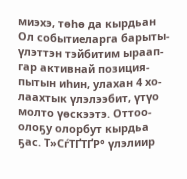миэхэ, төһө да кырдьан
Ол событиеларга барыты-
үлэттэн тэйбитим ыраап-
гар активнай позиция-
пытын иһин, улахан 4 хо-
лаахтык үлэлээбит, үтүо
молто үөскээтэ. Оттоо-
олоҕу олорбут кырдьа
ҕас. Т»СѓТҐТҐР° үлэлиир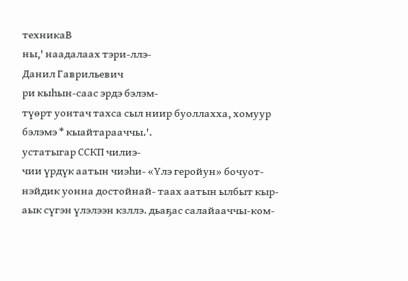техникаВ
ны,' наадалаах тэри-ллэ-
Данил Гаврильевич
ри кыһын-саас эрдэ бэлэм-
түөрт уонтач тахса сыл ниир буоллахха, хомуур
бэлэмэ * кыайтарааччы.'.
устатыгар ССКП чилиэ-
чии үрдүк аатын чиэһи- «Үлэ геройун» бочуот-
нэйдик уонна достойнай- таах аатын ылбыт кыр-
аык сүгэн үлэлээн кзллэ. дьаҕас салайааччы-ком-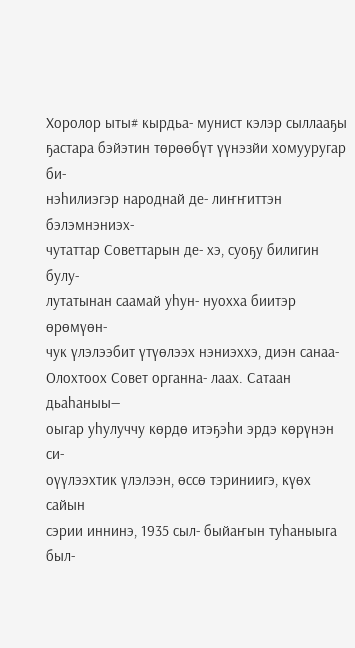Хоролор ыты# кырдьа- мунист кэлэр сыллааҕы
ҕастара бэйэтин төрөөбүт үүнэзйи хомууругар би-
нэһилиэгэр народнай де- лиҥҥиттэн бэлэмнэниэх-
чутаттар Советтарын де- хэ, суоҕу билигин булу-
лутатынан саамай уһун- нуохха биитэр өрөмүөн-
чук үлэлээбит үтүөлээх нэниэххэ, диэн санаа-
Олохтоох Совет органна- лаах. Сатаан дьаһаныы—
оыгар уһулуччу көрдө итэҕэһи эрдэ көрүнэн си-
оүүлээхтик үлэлээн, өссө тэриниигэ, күөх сайын
сэрии иннинэ, 1935 сыл- быйаҥын туһаныыга был-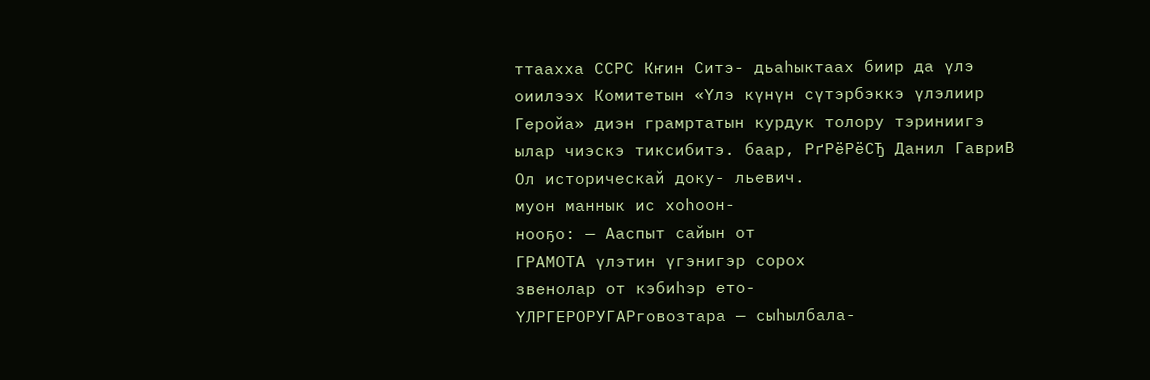ттаахха ССРС Кҥин Ситэ- дьаһыктаах биир да үлэ
оиилээх Комитетын «Үлэ күнүн сүтэрбэккэ үлэлиир
Геройа» диэн грамртатын курдук толору тэриниигэ
ылар чиэскэ тиксибитэ. баар, РґРёРёСЂ Данил ГавриВ
Ол историческай доку- льевич.
муон маннык ис хоһоон-
нооҕо: — Ааспыт сайын от
ГРАМОТА үлэтин үгэнигэр сорох
звенолар от кэбиһэр ето-
ҮЛРГЕРОРУГАРговозтара — сыһылбала-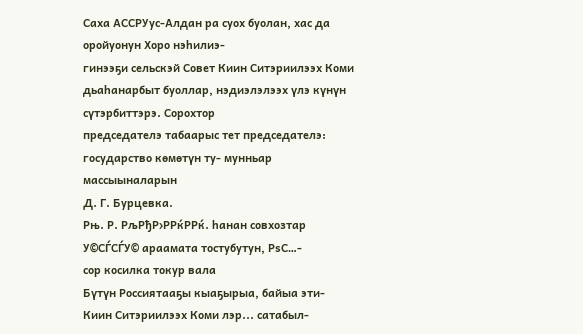Саха АССРУус-Алдан ра суох буолан, хас да
оройуонун Хоро нэһилиэ-
гинээҕи сельскэй Совет Киин Ситэриилээх Коми дьаһанарбыт буоллар, нэдиэлэлээх үлэ күнүн
сүтэрбиттэрэ. Сорохтор
председателэ табаарыс тет председателэ: государство көмөтүн ту- мунньар массыыналарын
Д. Г. Бурцевка.
Рњ. Р. РљРђР›РРќРРќ. һанан совхозтар У©СЃСЃУ© араамата тостубутун, РѕС…-
сор косилка токур вала
Бүтүн Россиятааҕы кыаҕырыа, байыа эти-
Киин Ситэриилээх Коми лэр... сатабыл-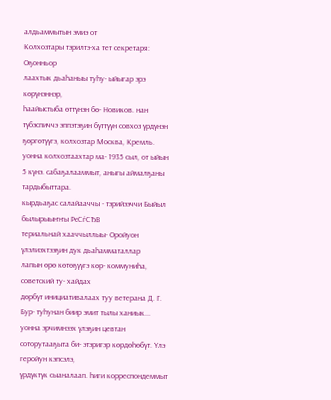алдьаммытын эмиэ от
Колхозтары тэрилтэ-ха тет секретаря: Оҕонньор
лаахтык дьаһаныы туһу- ыйыгар эрэ көрүнэннэр,
һаайыстыба өттүнэн бө- Новиков. нан түбэспиччэ эппэтэҕин бүттүүн совхоз үрдүнэн
ҕөргөтүүгэ, колхозтар Москва, Кремль.
уонна колхозтаахтар ма- 1935 сыл, от ыйын 5 күнэ. сабаҕалааммыт, аныгы аймалҕаны тардыбыттара.
кырдьаҕас салайааччы - тэрийээччи Быйыл былырыыҥҥы РєСѓСЂВ
териальнай хааччыллыы- Оройуон үлэлиэхтээҕин дук дьаһамматаллар
лапын өрө көтөҕүүгэ көр- коммуниһа, советский ту- хайдах
дөрбүт инициативалаах туу ветерана Д. Г. Бур- туһунан биир эмит тылы ханиык...
уонна эрчимнээх үлэҕин цевтан соторутааҕыта би- этэригэр көрдөһөбүт. Үлэ геройун кэпсэлэ,
үрдүктүк сыаналаап. һиги корреспондеммыт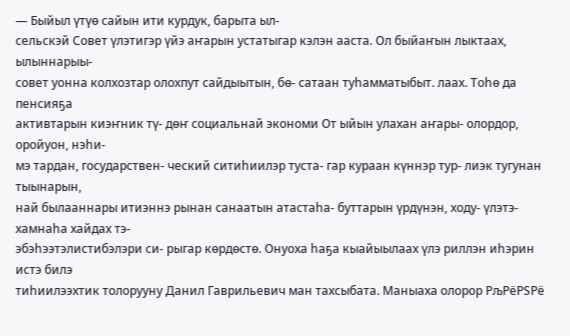— Быйыл үтүө сайын ити курдук, барыта ыл-
сельскэй Совет үлэтигэр үйэ аҥарын устатыгар кэлэн ааста. Ол быйаҥын лыктаах, ылыннарыы-
совет уонна колхозтар олохпут сайдыытын, бө- сатаан туһамматыбыт. лаах. Тоһө да пенсияҕа
активтарын киэҥник тү- дөҥ социальнай экономи От ыйын улахан аҥары- олордор, оройуон, нэһи-
мэ тардан, государствен- ческий ситиһиилэр туста- гар кураан күннэр тур- лиэк тугунан тыынарын,
най былааннары итиэннэ рынан санаатын атастаһа- буттарын үрдүнэн, ходу- үлэтэ-хамнаһа хайдах тэ-
эбэһээтэлистибэлэри си- рыгар көрдөстө. Онуоха һаҕа кыайыылаах үлэ риллэн иһэрин истэ билэ
тиһиилээхтик толорууну Данил Гаврильевич ман тахсыбата. Маныаха олорор РљРёРЅРё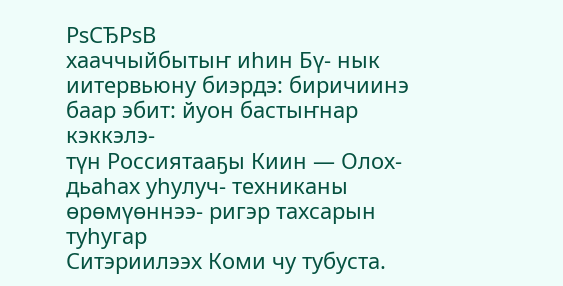РѕСЂРѕВ
хааччыйбытыҥ иһин Бү- нык иитервьюну биэрдэ: биричиинэ баар эбит: йуон бастыҥнар кэккэлэ-
түн Россиятааҕы Киин — Олох-дьаһах уһулуч- техниканы өрөмүөннээ- ригэр тахсарын туһугар
Ситэриилээх Коми чу тубуста.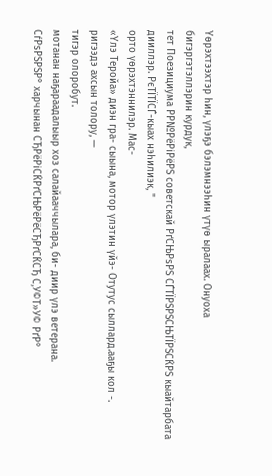Үөрэхтээхтэр һин, үлэҕэ бэлэмнээһин үтүө ыралаах. Онуоха
бигэргэтэллэрин курдук,
тет Поезициума РР№РёРіРёРЅ советскай РґСЊРѕРЅ СЃТЇРЅРЅСЊТЇРЅСЌРЅ кыайтарбата дииллэр. РєТЇТЇСЃ-кыах нэһилиэк, "
орто үөрэхтэннилэр. Мас-
«Үлэ Теройа» диэн гра- сыына, мотор үлэтин үйэ- Отутус сыллард.ааҕы кол -. ригээдэ ахсын толору, —
тигэр олоробут.
мотанан наҕараадалыыр хоз салайааччылара, би- диир үлэ ветерана.
СѓРѕРЅРЅР° харчынан СЂРёРіСЌРґСЊРёРёСЂРґСЌСЂ С‚У©Т»У© РґР°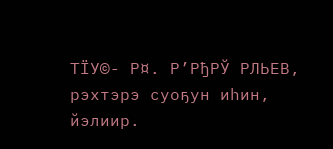ТЇУ©- Р¤. Р’РђРЎ РЛЬЕВ,
рэхтэрэ суоҕун иһин,
йэлиир.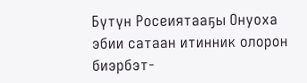Бүтүн Росеиятааҕы Онуоха эбии сатаан итинник олорон биэрбэт-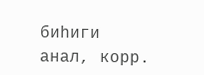биһиги анал, корр.